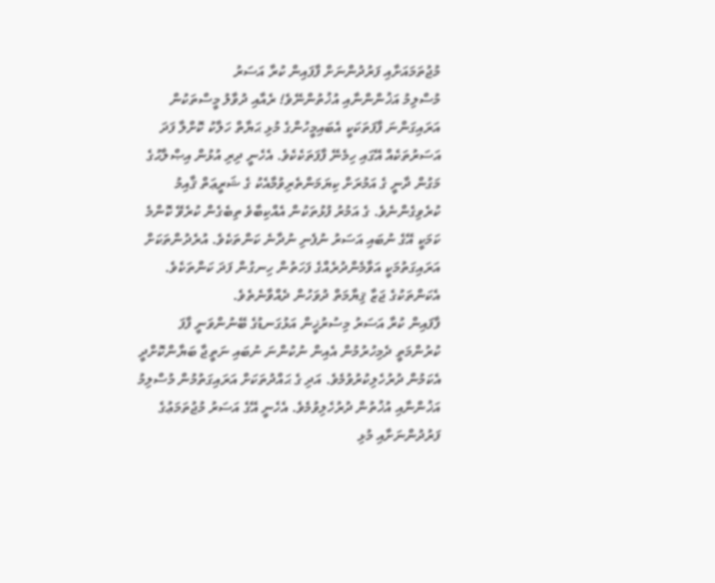މުޖުތަމައަށާއި ފަރުދުންނަށް ފާފައިން ކުރާ އަސަރު
މުސްލިމު އަޚުންންނާއި އުޚުތުންނޭވެ! ރެއާއި ދުވާލު މީސްތަކުން އަރައިގަންނަ ފާފަތަކަކީ އެބައިމީހުންގެ މުޅި ޙަޔާތް ހަލާކު ކޮށްލާ ފަދަ އަސަރުތަކެއް އޭގައި ހިމެނޭ ފާފަތަކެކެވެ. އެހެނީ ދިރި އުޅުން އިޞްލާޙުގެ މަގުން ދާނީ ގެ އަމުރަށް ކިޔަމަންތެރިވުމާއެކު ގެ ޝަރީޢަތް ޤާއިމު ކުރެވިގެންނެވެ. ގެ އަމުރު ފުޅުތަކުން އެއްކިބާވެ ތިބެގެން ކުރެވޭ ކޮންމެ ކަމަކީ އޭގެ ނުބައި އަސަރު ނުފެނި ނުދާނެ ކަންތަކެވެ. އުރެދުންތަކަށް އަރައިގަތުމަކީ އަވާމެންދުރެއްގެ ފަހަތުން ހިނގުން ފަދަ ކަންތަކެވެ. އެކަންތަކުގެ ޖަޒާ ޤިޔާމަތް ދުވަހުން ދެއްވާނެތެވެ.
ފާފައިން ކުރާ އަސަރު މިސުރުޚީން އަޅުގަނޑުގެ ބޭނުންވަނީ ފާފަ ކުރުންމަތީ ދެމިހުރުމުން އެއިން ނުކުންނަ ނުބައި ނަތީޖާ ބަޔާންކޮށްދީ އެކަމުން ދުރުހެލިކުރުވުމެވެ. އަދި ގެ ޙައްދުތަކަށް އަރައިގަތުމުން މުސްލިމު އަޚުންނާއި އުޚުތުން ދުރުހެލިވުމެވެ. އެހެނީ އޭގެ އަސަރު މުޖުތަމަޢުގެ ފަރުދުންނަށާއި މުޅި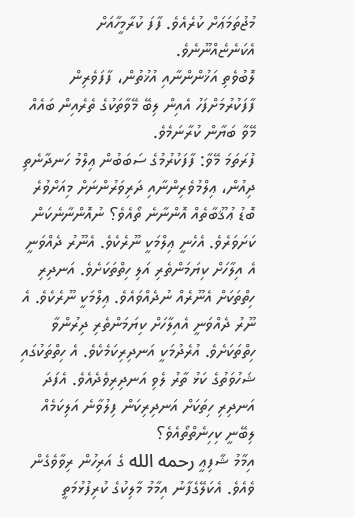މުޖުތަމަޢަށް ކުރެއެވެ. ފާފަ ކުރާމީހާއަށް އެކަނެޏެއްނޫނެވެ.
ލޮބުވެތި އަޚުންންނާއި އުޚުތުން، ފާފަވެރިން ފާފަކުރުމަށްފަހު އެއިން ލިބޭ މޭވާތަކުގެ ތެރެއިން ބައެއް މޭވާ ބަޔާން ކުރާނަމެވެ.
ފުރަތަމަ މޭވާ: ފާފަކުރުމުގެ ސަބަބުން ޢިލްމު ހަނދާނެތި ދިއުން، ޢިލްމުވެރިންނާއި ދަރިވަރުންނަށް މިއަށްވުރެ ބޮޑު ޢުޤޫބާތެއް އޮންނާނެ ތޯއެވެ؟ ނުއޮންނާނެކަން ކަށަވަރެވެ. އެހެނީ ޢިލްމަކީ ނޫރެކެވެ. އެނޫރު ދެއްވަނީ އެ އިލާހަށް ކިޔަމަންތެރި އަލި ހިތްތަކަށެވެ. އަނދިރި ހިތްތަކަށް އެނޫރެއް ނުދެއްވައެވެ. ޢިލްމަކީ ނޫރެކެވެ. އެ ނޫރު ދެއްވަނީ އެއިލާހަށް ކިޔަމަންތެރި ދިރުންވާ ހިތްތަކަށެވެ. އުރެދުމަކީ އަނދިރިކަމެކެވެ. އެ ހިތްތަކުގައި ޝަހުވަތުގެ ކަޅު ތާރު ލެވި އަނދިރިވެދެއެވެ. އެފަދަ އަނދިރި ހިތަކަށް އަނދިރިކަން ފިލުވާނެ އަލިކަމެއް ލިބޭނީ ކިހިނެތްތޯއެވެ؟
އިމާމު ޝާފިޢީ رحمه الله ގެ އަރިހުން ރިވާވެގެން ވެއެވެ. އެކަލޭގެފާނު އިމާމު މާލިކުގެ ކުރިފުޅުމަތީ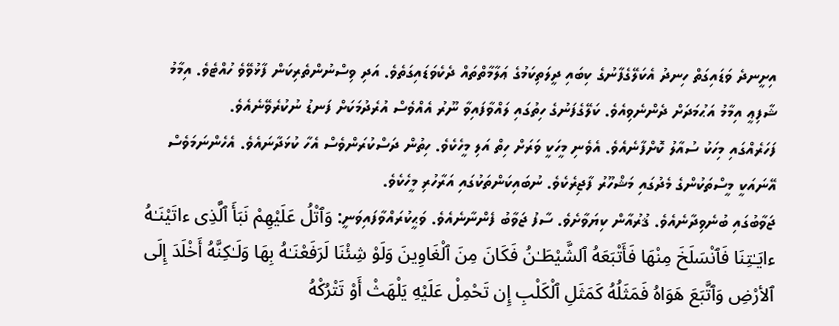އިށީނދެ ވަޑައިގަތް ހިނދު އެކަލޭގެފާނުގެ ކިބައި ދީލަތިކަމުގެ ޢަލާމާތްތައް ދެކެވަޑައިގަތެވެ. އަދި ވިސްނުންތެރިކަން ފާޅުވޭވެ ހުއްޓެވެ. އިމާމު ޝާފިޢީ އިމާމު އަޙުމަދަށް ދެންނެވިއެވެ. ކަލޭގެފަނުގެ ހިތުގައި ލައްވާފައިވާ ނޫރު އެއްވެސް އުރެދުމަކަށް ފަނޑު ނުކުރެވޭނެއެވެ.
ފަހަރެއްގައި މިހަކު ސުއާލު ކޮށްފާނެއެވެ. އެވެނި މީހަކީ ވަރަށް ހިތް އަލި މީހެކެވެ. ހިތުން ދަސްކުރަންވެސް އެހާ ކުޅަދާނައެވެ. އެހެންނަމަވެސް އޭނައަކީ މީސްތަކުންގެ މެދުގައި މަޝްހޫރު ފާޖިރެކެވެ. ނުބައިކަންތަކުގައި އަރާހުރި މީހެކެވެ.
ޖަވާބުގައި ބުނެވިދާނެއެވެ. ޤުރުއާން ކިޔަވާށެވެ. ސާފު ޖަވާބު ފެންނާނެއެވެ. ވަޙީކުރައްވާފައިވަނީ: وَٱتْلُ عَلَيْهِمْ نَبَأَ ٱلَّذِى ءاتَيْنَـٰهُ ءايَـٰتِنَا فَٱنْسَلَخَ مِنْهَا فَأَتْبَعَهُ ٱلشَّيْطَـٰنُ فَكَانَ مِنَ ٱلْغَاوِينَ وَلَوْ شِئْنَا لَرَفَعْنَـٰهُ بِهَا وَلَـٰكِنَّهُ أَخْلَدَ إِلَى ٱلأرْضِ وَٱتَّبَعَ هَوَاهُ فَمَثَلُهُ كَمَثَلِ ٱلْكَلْبِ إِن تَحْمِلْ عَلَيْهِ يَلْهَثْ أَوْ تَتْرُكْهُ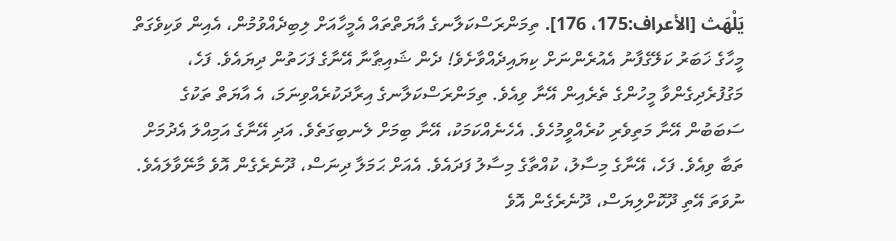يَلْهَث [الأعراف:175، 176]. ތިމަންރަސްކަލާނގެ އާޔަތްތައް އެމީހާއަށް ލިބިދެއްވުމުން، އެއިން ވަކިވެގަތް މީހާގެ ޚަބަރު ކަލޭގެފާނު އެއުރެންނަށް ކިޔައިދެއްވާށެވެ! ދެން ޝައިޠާނާ އޭނާގެ ފަހަތުން ދިޔައެވެ. ފަހެ، މަގުފުރެދިގެންވާ މީހުންގެ ތެރެއިން އޭނާ ވިއެވެ. ތިމަންރަސްކަލާނގެ އިރާދަކުރެއްވިނަމަ، އެ އާޔަތް ތަކުގެ ސަބަބުން އޭނާ މަތިވެރި ކުރެއްވީމުހެވެ. އެހެނެއްކަމަކު، އޭނާ ބިމަށް ލެނބިގަތެވެ. އަދި އޭނާގެ އަމިއްލަ އެދުމަށް ތަބާ ވިއެވެ. ފަހެ، އޭނާގެ މިސާލު، ކުއްތާގެ މިސާލު ފަދައެވެ. އެއަށް ޙަމަލާ ދިނަސް، ދޫނެރެގެން އޮވެ މާނޭވާލައެވެ. ނުވަތަ އޭތި ދޫކޮށްލިޔަސް، ދޫނެރެގެން އޮވެ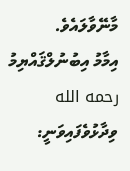މާނޭވާލައެވެ.
އިމާމު އިބުނުލްޤައްޔިމު رحمه الله ވިދާޅުވެފައިވަނީ: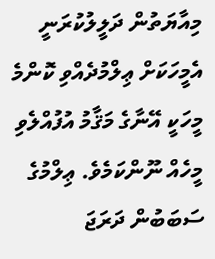މިއާޔަތުން ދަލީލުކުރަނީ އެމީހަކަށް ޢިލްމުދެއްވި ކޮންމެ މީހަކީ އޭނާގެ މަޤާމު އުފުއްލެވި މީހެއް ނޫންކަމެވެ. ޢިލްމުގެ ސަބަބުން ދަރަޖަ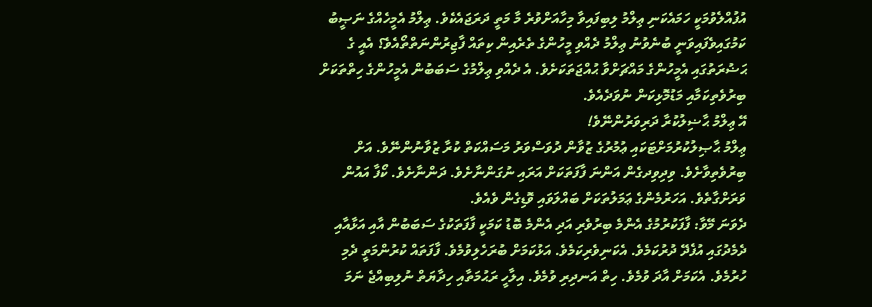އުފުއްލެވުމަކީ ހަމައެކަނި ޢިލްމު ލިބިފައިވާ މިހާއަށްވުރެ މާ މަތީ ދަރަޖައެކެވެ. ޢިލްމު އެމީހެއްގެ ނަޞީބު ކަމުގައިވެފައިވަނީ ބުނެވުނު ޢިލްމު ދެއްވި މީހުންގެ ތެރެއިން ކިތައް ފާޖިރުންނަތްތޯއެވެ؟ އެއީ ގެ ޙަޟުރަތުގައި އެމީހުންގެ މައްޗަށްވާ ޙުއްޖަތަކަށެވެ. އެ ދެއްވި ޢިލްމުގެ ސަބަބުން އެމީހުންގެ ހިތްތަކަށް ބިރުވެތިކަމާއި މަޑުމޮޅިކަން ނުވަދެއެވެ.
އޭ ޢިލްމު ޙާޟިލުކުރާ ދަރިވަރުންނޭވެ!
ޢިލްމު ޙާޞިލުކުރުމަށްޓަކައި ޢުމުރުގެ ޒުވާން ދުވަސްވަރު މަސައްކަތް ކުރާ ޒުވާނުންނޭވެ. އަށް ބިރުވެތިވާށެވެ. ވިދިވިދގެން އަންނަ ފާފަތަކަށް އަރައި ނުގަންނާށެވެ. ދަންނާށެވެ. ކޯފާ އައުން ވަރަށްގާތެވެ. އަހަރުމެންގެ ޢަމަލުތަކަށް ބައްލަވައި ވޮޑިގެން ވެއެވެ.
ދެވަނަ މޭވާ: ފާފަކުރުމުގެ އެންމެ ބިރުވެރި އަދި އެންމެ ބޮޑު ކަމަކީ ފާފަތަކުގެ ސަބަބުން އާއި އަޅާއާއި ދެމެދުގައި އުފެދޭ ދުރުކަމެވެ. އެކަނިވެރިކަމެވެ. އަޅުކަމަށް ބުރަހެލިވުމެވެ. ފާފަތައް ކުރުންމަތީ ދެމި ހުރުމެވެ. އެކަމަށް އާދަ ވުމެވެ. ހިތް އަނދިރި ވުމެވެ. އިލާހީ ރަޙުމަތާއި ހިދާޔަތް ނުލިބިއްޖެ ނަމަ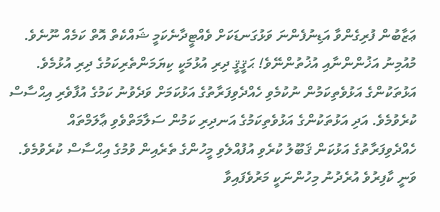ޢަޒާބުން ފުރިގެންވާ އަޑިނުފެންނަ ވަޅުގަނޑަކަށް ވެއްޓީދާނެކަމީ ޝައްކެތް އޮތް ކަމެއް ނޫނެވެ.
މުއުމިނު އަޚުންންނާއި އުޚުތުންނޭވެ! ޙަޤީޤީ ދިރި އުޅުމަކީ ކިޔަމަންތެރިކަމުގެ ދިރި އުޅުމެވެ. އަޅުތަކުންގެ އަޅުވެތިކަމުން ނުކުމެވި ހެއްދެވިފަރާތުގެ އަޅުކަމަށް ވަދެވުނު ކަމުގެ އުފާވެރި އިޙްސާސް ކުރެވުމެވެ. އަދި އަޅުތަކުންގެ އަޅުވެތިކަމުގެ އަނދިރި ކަމުން ސަލާމަތްވެވި ޢާލަމްތައް ހެއްދެވިފަރާތުގެ އަޅުކަން ޤަބޫލު ކުރެވި އުފުއްލެވި މީހުންގެ ތެރެއިން ވުމުގެ އިޙްސާސް ކުރެވުމެވެ. ވަނީ ކާފިރުވެ އުރެދުނު މިހުންނަކީ މަރުވެފައިވާ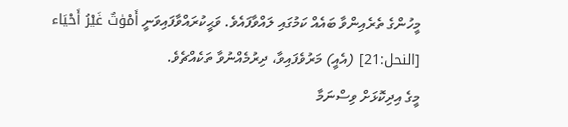މީހުންގެ ތެރެއިންވާ ބައެއް ކަމުގައި ލައްވާފައެވެ. ވަޙީކުރައްވާފައިވަނީ أَمْوٰتٌ غَيْرُ أَحْيَاء [النحل:21] (އެއީ) މަރުވެފައިވާ، ދިރުމެއްނުވާ ތަކެއްޗެވެ.
މީގެ އިދިކޮޅަށް ވިސްނަމާ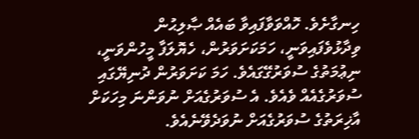ހިނގާށެވެ. ހޮއްވަވާފައިވާ ބައެއް ޞާލިޙުން ވިދާޅުވެފައިވަނީ، ހަމަކަށަވަރުން، ހެޔޮލަފާ މީހުންވަނީ، ނިޢުމަތުގެ ސުވަރުގޭގައެވެ. ހަމަ ކަށަވަރުން ދުނިޔޭގައި ސުވަރުގެއެއް ވެއެވެ. އެ ސުވަރުގެއަށް ނުވަންނަ މިހަކަށް އާޚިރަތުގެ ސުވަރުގެއަށް ނުވަދެވޭނެއެވެ.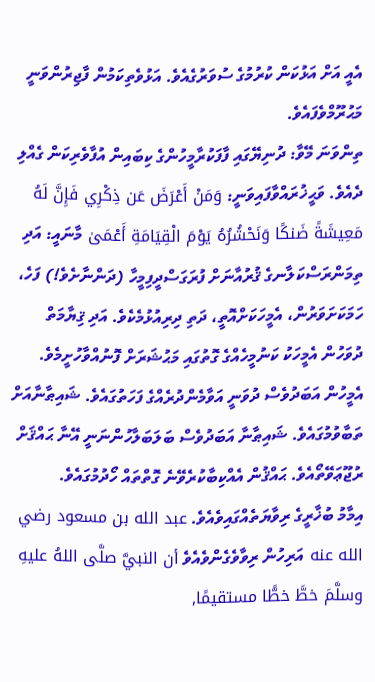އެއީ އަށް އަޅުކަން ކުރުމުގެ ސުވަރުގެއެވެ. އަޅުވެތިކަމުން ފާޖިރުންވަނީ މަޙުރޫމްވެފައެވެ.
ތިންވަނަ މޭވާ: ދުނިޔޭގައި ފާފަކުރާމީހުންގެ ކިބައިން އުފާވެރިކަން ގެއްލި ދެއެވެ. ވަޙީޚުރައްވާފައިވަނީ: وَمَنْ أَعْرَضَ عَن ذِكْرِي فَإِنَّ لَهُ مَعِيشَةً ضَنكًا وَنَحْشُرُهُ يَوْمَ الْقِيَامَةِ أَعْمَىٰ މާނައީ: އަދި ތިމަންރަސްކަލާނގެ ޤުރުއާނަށް ފުރަގަސްދީފިމީހާ (ދަންނާށެވެ!) ފަހެ، ހަމަކަށަވަރުން، އެމީހަކަށްއޮތީ، ދަތި ދިރިއުޅުމެކެވެ. އަދި ޤިޔާމަތް ދުވަހުން އެމީހަކު ކަނުމީހެއްގެ ގޮތުގައި މަޙުޝަރަށް ފޮނުއްވާހުށީމެވެ. އެމީހުން އަބަދުވެސް ދުވަނީ އަވާމެންދުރެއްގެ ފަހަތުގައެވެ. ޝައިޠާނާއަށް ތަބާވުމުގައެވެ. ޝައިޠާނާ އަބަދުވެސް ބަލަބަލާހުންނަނީ އޭނާ ޙައްޤަށް ރުޖޫޢަވޭތޯއެވެ. ޙައްޤުން އެއްކިބާކުރެވޭނެ ގޮތްތައް ހޯދުމުގައެވެ.
އިމާމު ބުޚާރީގެ ރިވާޔަތެއްގައިވެއެވެ. عبد الله بن مسعود رضي الله عنه އަރިހުން ރިވާވެގެންވެއެވެ أن النبيَّ صلَّى اللهُ عليهِ وسلَّمَ خطَّ خطًّا مستقيمًا,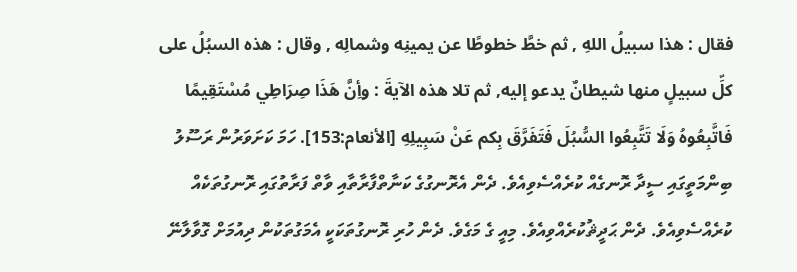فقال : هذا سبيلُ اللهِ , ثم خطَّ خطوطًا عن يمينِه وشمالِه , وقال : هذه السبُلُ على كلِّ سبيلٍ منها شيطانٌ يدعو إليه, ثم تلا هذه الآيةَ : وأِنَّ هَذَا صِرَاطِي مُسْتَقِيمًا فَاتَّبِعُوهُ وَلَا تَتَّبِعُوا السُّبُلَ فَتَفَرَّقَ بِكم عَنْ سَبِيلِهِ [الأنعام:153]. ހަމަ ކަށަވަރުން ރަސޫލު ބިންމަތީގައި ސީދާ ރޮނގެއް ކުރެއްސެވިއެވެ. ދެން އެރޮނގުގެ ކަނާތްފާރާތާއި ވާތް ފަރާތުގައި ރޮނގުތަކެއް ކުރެއްސެވިއެވެ. ދެން ޙަދީޘުކުރެއްވިއެވެ. މިއީ ގެ މަގެވެ. ދެން ހުރި ރޮނގުތަކަކީ އެމަގުތަކުން ދިއުމަށް ގޮވާލާނޭ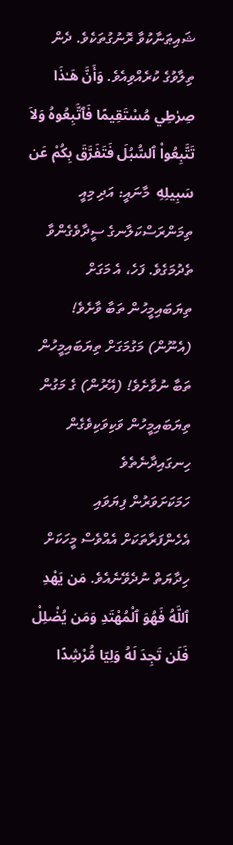ޝައިޠަނާކުވާ ރޮނުގުތަކެވެ. ދެން ތިލާވުގެ ކުރެއްވިއެވެ. وَأَنَّ هَـٰذَا صِرٰطِي مُسْتَقِيمًا فَٱتَّبِعُوهُ وَلاَ تَتَّبِعُواْ ٱلسُّبُلَ فَتَفَرَّقَ بِكُمْ عَن سَبِيلِهِ  މާނައީ: އަދި މިއީ ތިމަންރަސްކަލާނގެ ސީދާވެގެންވާ ތެދުމަގެވެ. ފަހެ، އެ މަގަށް ތިޔަބައިމީހުން ތަބާ ވާށެވެ! (އެނޫން) މަގުމަގަށް ތިޔަބައިމީހުން ތަބާ ނުވާށެވެ! (އޭރުން) ގެ މަގުން ތިޔަބައިމީހުން ވަކިވަކިވެގެން ހިނގައިދާނެތެވެ
ހަމަކަށަވަރުން ފިޔަވައި އެހެންފަރާތަކަށް އެއްވެސް މީހަކަށް ހިދާޔަތް ނުދެވޭނެއެވެ. مَن يَهْدِ ٱللَّهُ فَهُوَ ٱلْمُهْتَدِ وَمَن يُضْلِلْ فَلَن تَجِدَ لَهُ وَلِيّا مُّرْشِدًا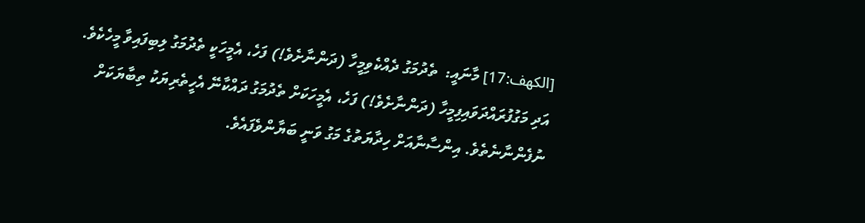[الكهف:17] މާނައީ:  ތެދުމަގު ދެއްކެވިމީހާ (ދަންނާށެވެ!) ފަހެ، އެމީހަކީ ތެދުމަގު ލިބިފައިވާ މީހެކެވެ. އަދި މަގުފުރައްދަވައިފިމީހާ (ދަންނާށެވެ!) ފަހެ، އެމީހަކަށް ތެދުމަގު ދައްކާނޭ އެހީތެރިޔަކު ތިބާޔަކަށް ނުފެންނާނެތެވެ. އިންސާނާއަށް ހިދާޔަތުގެ މަގު ވަނީ ބަޔާންވެފައެވެ.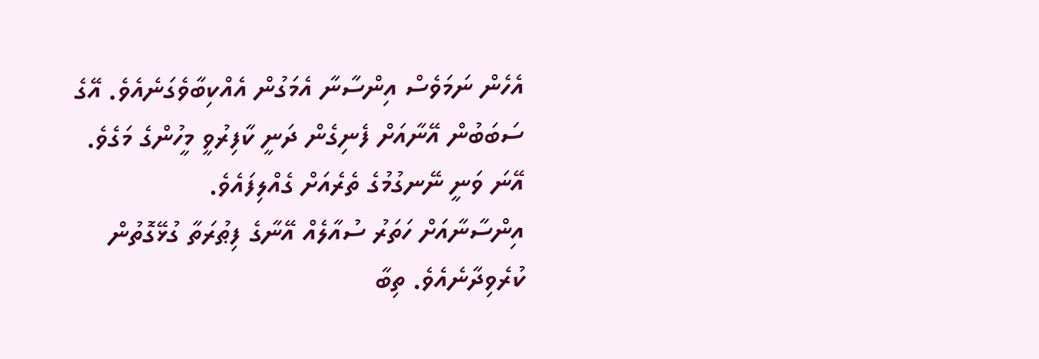އެހެން ނަމަވެސް އިންސާނާ އެމަގުން އެއްކިބާވެގަނެއެވެ. އޭގެ ސަބަބުން އޭނާއަށް ފެނިގެން ދަނީ ކާފިރުވީ މީހުންގެ މަގެވެ. އޭނަ ވަނީ ނޭނގުމުގެ ތެރެއަށް ގެއްލިފައެވެ.
އިންސާނާއަށް ހަތަރު ސުއާލެއް އޭނާގެ ފިޠުރަތާ ގުޅޭގޮތުން ކުރެވިދާނެއެވެ. ތިބާ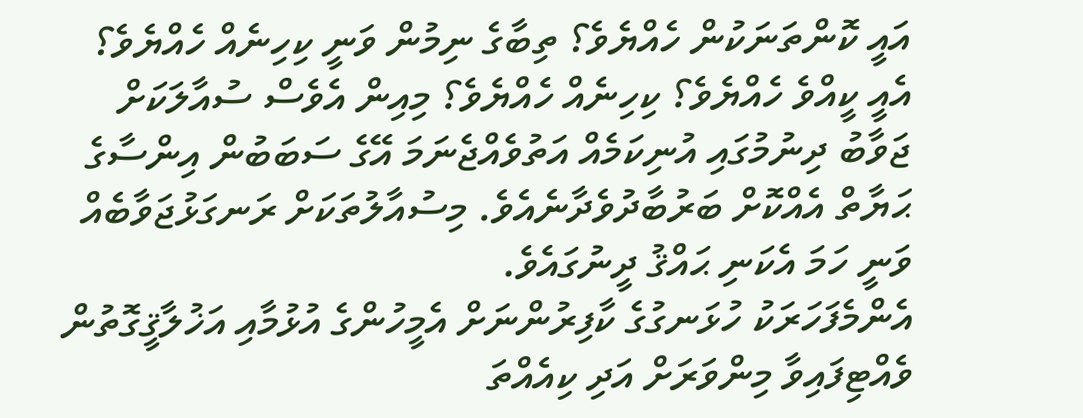އައީ ކޮންތަނަކުން ހެއްޔެވެ؟ ތިބާގެ ނިމުން ވަނީ ކިހިނެއް ހެއްޔެވެ؟ އެއީ ކީއްވެ ހެއްޔެވެ؟ ކިހިނެއް ހެއްޔެވެ؟ މިއިން އެވެސް ސުއާލަކަށް ޖަވާބު ދިނުމުގައި އުނިކަމެއް އަތުވެއްޖެނަމަ އޭގެ ސަބަބުން އިންސާގެ ޙަޔާތް އެއްކޮށް ބަރުބާދުވެދާނެއެވެ. މިސުއާލުތަކަށް ރަނގަޅުޖަވާބެއް ވަނީ ހަމަ އެކަނި ޙައްޤު ދީނުގައެވެ.
އެންމެފަހަރަކު ހުޅަނގުގެ ކާފިރުންނަށް އެމީހުންގެ އުޅުމާއި އަޚުލާޤީގޮތުން ވެއްޓިފައިވާ މިންވަރަށް އަދި ކިއެއްތަ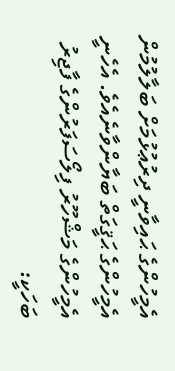އެމީހުންގެ ޙައިވާނީ ދިރުޢުޅުމަށް ބަލާލުމުން އެމީހުންގެ ޙަޤީގަތް ބަޔާންވާނެއެވެ. އެހެނީ އެމީހުންގެ މަޝްހޫރު ފިލޯސަފަރުންގެ ފާޖިރު ބަހަކީ: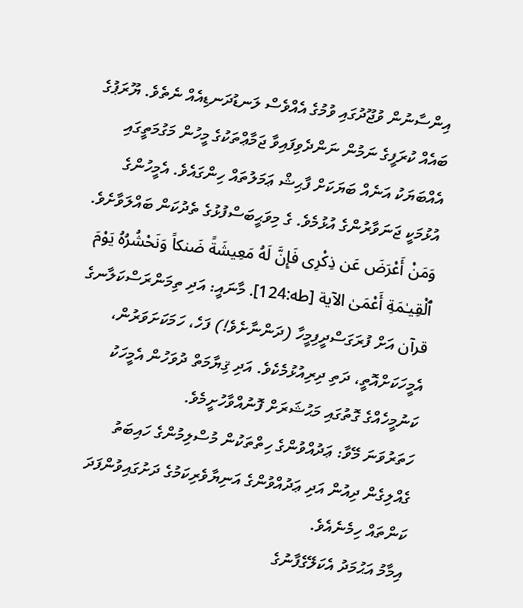އިންސާނުން ވުޖޫދުގައި ވުމުގެ އެއްވެސް ލަނޑުދަނޑިއެއް ނެތެވެ. ޔޫރަޕުގެ ބައެއް ކުރަފީގެ ނަމުން ނަންދެވިފައިވާ ޖަމާޢްތަކުގެ މީހުން މަގުމަތީގައި އެއްބަޔަކު އަނެއް ބަޔަކަށް ފާޙިޝް ޢަމަލުތައް ހިންގައެވެ. އެމީހުންގެ އުޅުމަކީ ޖަނަވާރުންގެ އުޅުމެވެ. ގެ މިވަޙީބަސްފުޅުގެ ތެދުކަން ބައްލަވާށެވެ. وَمَنْ أَعْرَضَ عَن ذِكْرِى فَإِنَّ لَهُ مَعِيشَةً ضَنكاً وَنَحْشُرُهُ يَوْمَ ٱلْقِيـٰمَةِ أَعْمَىٰ الآية [طه:124]. މާނައީ: އަދި ތިމަންރަސްކަލާނގެ قرآن އަށް ފުރަގަސްދީފިމީހާ (ދަންނާށެވެ!) ފަހެ، ހަމަކަށަވަރުން، އެމީހަކަށްއޮތީ، ދަތި ދިރިއުޅުމެކެވެ. އަދި ޤިޔާމަތް ދުވަހުން އެމީހަކު ކަނުމީހެއްގެ ގޮތުގައި މަޙުޝަރަށް ފޮނުއްވާހުށީމެވެ.
ހަތަރުވަނަ މޭވާ: ޢަދުއްވުންގެ ހިތްތަކުން މުސްލިމުންގެ ހައިބަތު ގެއްލިގެން ދިއުން އަދި ޢަދުއްވުންގެ އަނިޔާވެރިކަމުގެ ދަށުގައިވުންފަދަ ކަންތައް ހިމެނެއެވެ.
އިމާމު އަޙުމަދު އެކަލޭގެފާނުގެ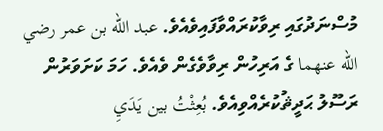މުސްނަދުގައި ރިވާކުރައްވާފައިވެއެވެ. عبد الله بن عمر رضي الله عنهما ގެ އަރިހުން ރިވާވެގެން ވެއެވެ. ހަމަ ކަށަވަރުން ރަސޫލު ޙަދީޘުކުރެއްވިއެވެ. بُعِثْتُ بين يَدَيِ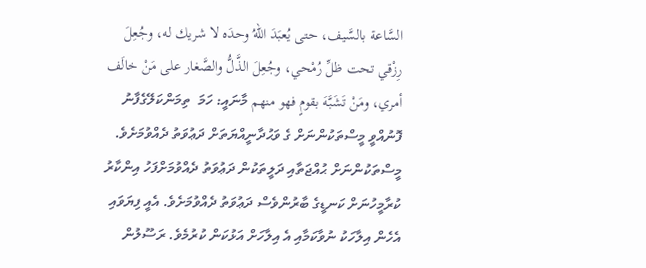السَّاعة بالسَّيف، حتى يُعبَدَ اللهُ وحدَه لا شريك له، وجُعِلَ رِزْقي تحت ظلِّ رُمْحي، وجُعِلَ الذَّلُّ والصَّغار على مَنْ خالَف أمري، ومَنْ تَشَبَّهَ بقومٍ فهو منهم މާނައީ: ހަމަ  ތިމަންކަލޭގެފާނު ފޮނުއްވީ މީސްތަކުންނަށް ގެ ވަޙުދާނީއްޔަތަށް ދަޢުވަތު ދެއްވުމަށެވެ. މީސްތަކުންނަށް ޙުއްޖަތާއި ދަލީތަކުން ދަޢުވަތު ދެއްވުމަށްފަހު އިންކާރު ކުރާމީހުނަށް ކަނޑީގެ ބާރުންވެސް ދަޢުވަތު ދެއްވުމަށެވެ. އެއީ ފިޔަވައި އެހެން އިލާހަކު ނުވާކަމާއި އެ އިލާހަށް އަޅުކަން ކުރުމެވެ. ރަސޫލުން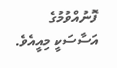ފޮނުއްވުމުގެ އަސާސަކީ މިއީއެވެ.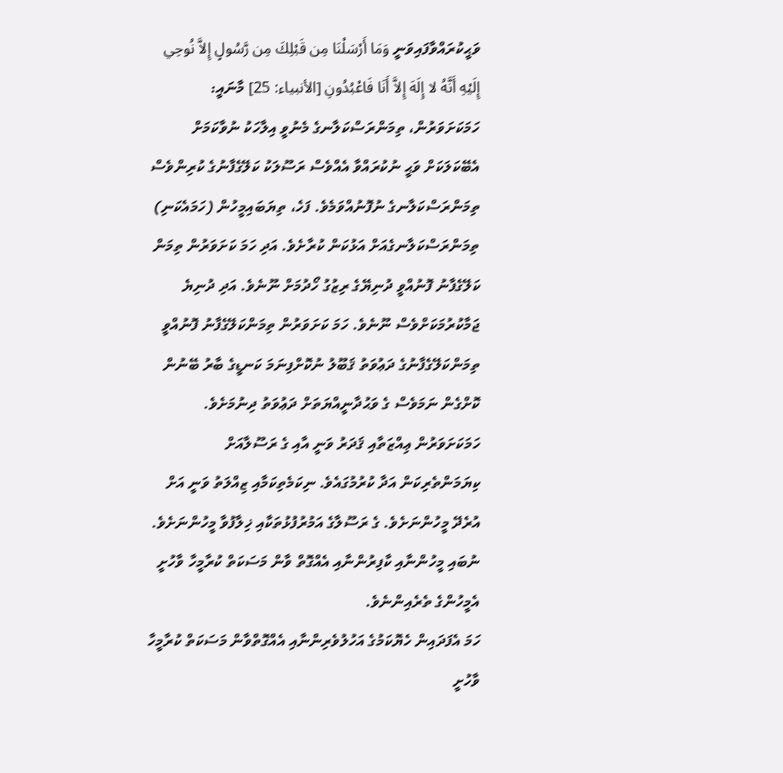ވަޙީކުރައްވާފައިވަނީ وَمَا أَرْسَلْنَا مِن قَبْلِكَ مِن رَّسُولٍ إِلاَّ نُوحِي إِلَيْهِ أَنَّهُ لا إِلَهَ إِلاَّ أَنَا فَاعْبُدُونِ [الأنبياء: 25] މާނައީ: ހަމަކަށަވަރުން، ތިމަންރަސްކަލާނގެ މެނުވީ އިލާހަކު ނުވާކަމަށް އެބޭކަލަކަށް ވަޙީ ނުކުރައްވާ އެއްވެސް ރަސޫލަކު ކަލޭގެފާނުގެ ކުރިންވެސް ތިމަންރަސްކަލާނގެ ނުފޮނުއްވަމެވެ. ފަހެ، ތިޔަބައިމީހުން (ހަމައެކަނި) ތިމަންރަސްކަލާނގެއަށް އަޅުކަން ކުރާށެވެ. އަދި ހަމަ ކަށަވަރުން ތިމަން ކަލޭގެފާނު ފޮނުއްވީ ދުނިޔޭގެ ރިޒުގު ހޯދުމަށް ނޫނެވެ. އަދި ދުނިޔެ ޖަމާކުރުމަކަށްވެސް ނޫނެވެ. ހަމަ ކަށަވަރުން ތިމަންކަލޭގެފާނު ފޮނުއްވީ ތިމަންކަލޭގެފާނުގެ ދަޢުވަތު ޤަބޫލު ނުކޮށްފިނަމަ ކަނޑީގެ ބާރު ބޭނުން ކޮށްގެން ނަމަވެސް ގެ ވަޙުދާނީއްޔަތަށް ދަޢުވަތު ދިނުމަށެވެ. ހަމަކަށަވަރުން ޢިއްޒަތާއި ޤަދަރު ވަނީ އާއި ގެ ރަސޫލާއަށް ކިޔަމަންތެރިކަން އަދާ ކުރުމުގައެވެ. ނިކަމެތިކަމާއި ޒިއްލަތު ވަނީ އަށް އުރެދޭ މީހުންނަށެވެ. ގެ ރަސޫލާގެ އަމުރުފުޅުތަކާއި ޚިލާފުވާ މީހުންނަށެވެ. ނުބައި މީހުންނާއި ކާފިރުންނާއި އެއްގޮތް ވާން މަސަކަތް ކުރާމީހާ ވާހުށީ އެމީހުންގެ ތެރެއިންނެވެ.
ހަމަ އެފަދައިން ހެޔޮކަމުގެ އަހުލުވެރިންނާއި އެއްގޮތްވާން މަސަކަތް ކުރާމީހާ ވާހުށީ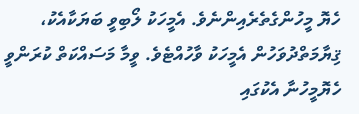ހެޔޮ މީހުންގެތެރެއިންނެވެ. އެމީހަކު ލޯބިވީ ބަޔަކާއެކު، ޤިޔާމަތްދުވަހުން އެމީހަކު ވާހުއްޓެވެ. ވީމާ މަސައްކަތް ކުރަންވީ ހެޔޮމީހުނާ އެކުގައި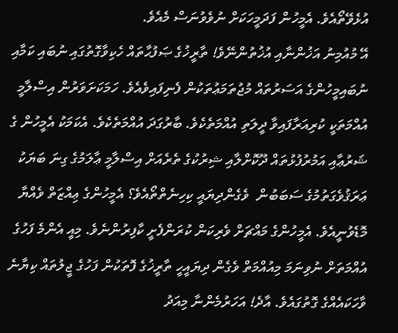އުޅެވޭތޯއެވެ. އެމީހުން ފަދަމީހަކަށް ނުވެވުނަސް މެއެވެ.
އޭ މުއުމިނު އަޚުންނާއި އުޚުތުންނޭވެ! ތާރީޚުގެ ޞަފުޙާތައް ހެކިވާގޮތުގައި ނުބައި ކަމާއި ނުބައިމީހުންގެ އަސަރުތައް މުޖުތަމަޢުތަކުން ފެނިފައިވެއެވެ. ހަމަކަށަވަރުން އިސްލާމީ އުއްމަތަކީ ކުރިއަރާފައިވާ ދީލަތި އުއްމަތެކެވެ. ބާރުގަދަ އުއްމަތެކެވެ. އެކަމަކު އެމީހުން ގެ ޝަރުޢާއި އަމުރުފުޅުތައް ދޫކޮށްލާއި ޝިރުކުގެ ތެރެއަށް އިސްލާމީ ޢާލަމުގެ ގިނަ ބަޔަކު ޢަރަޤުވެގަތުމުގެ ސަބަބުން  ވެގެންދިޔައީ ކިހިނެތްތޯއެވެ؟ އެމީހުންގެ ޢިއްޒަތް ވެއްޔާ މޮޑެވުނީއެވެ. އެމީހުންގެ މައްޗަށް ވެރިކަން ކުރަންފެށީ ކާފިރުންނެވެ. މިއީ އެންމެ ފަހުގެ އުއްމަތަށް ނުވިނަމަ މިއުއްމަތް ވެގެން ދިޔައީހީ ތާރީޚުގެ ފޮތަކުން ފަހުގެ ޖީލުތައް ކިޔާނެ ވާހަކައެއްގެ ގޮތުގައެވެ. އާދެ! އަހަރުމެންނާ މިއަދު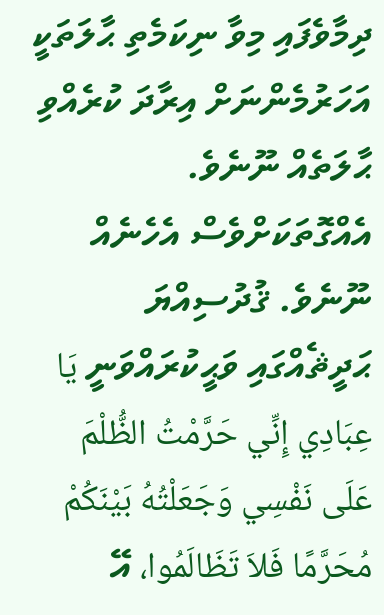ދިމާވެފައި މިވާ ނިކަމެތި ޙާލަތަކީ އަހަރުމެންނަށް އިރާދަ ކުރެއްވި ޙާލަތެއް ނޫނެވެ. އެއްގޮތަކަށްވެސް އެހެނެއް ނޫނެވެ. ޤުދުސިއްޔަ ޙަދީޘެއްގައި ވަޙީކުރައްވަނީ يَا عِبَادِي إِنِّي حَرَّمْتُ الظُّلْمَ عَلَى نَفْسِي وَجَعَلْتُهُ بَيْنَكُمْ مُحَرَّمًا فَلاَ تَظَالَمُوا، އޭ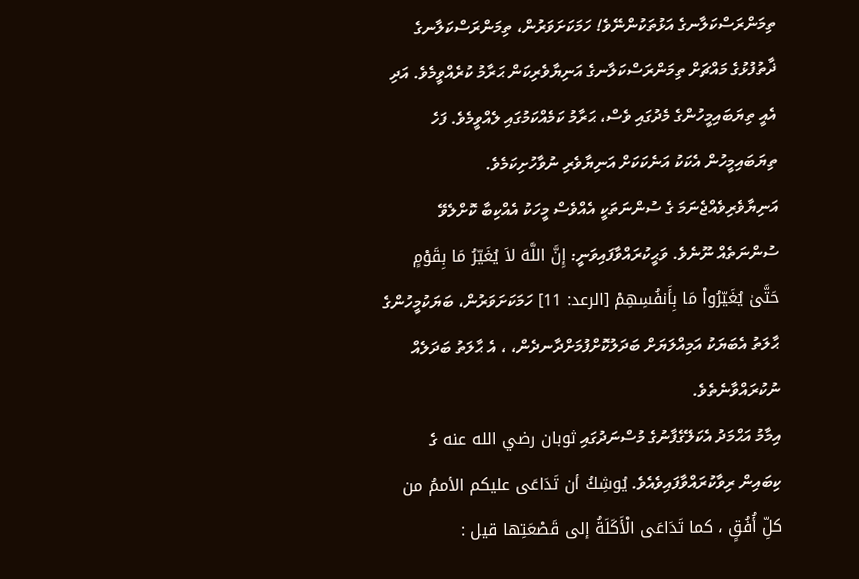ތިމަންރަސްކަލާނގެ އަޅުތަކުންނޭވެ! ހަމަކަށަވަރުން، ތިމަންރަސްކަލާނގެ ޛާތުފުޅުގެ މައްޗަށް ތިމަންރަސްކަލާނގެ އަނިޔާވެރިކަން ޙަރާމު ކުރެއްވީމެވެ. އަދި އެއީ ތިޔަބައިމީހުންގެ މެދުގައި ވެސް، ޙަރާމު ކަމެއްކަމުގައި ލެއްވީމެވެ. ފަހެ ތިޔަބައިމީހުން އެކަކު އަނެކަކަށް އަނިޔާވެރި ނުވާހުށިކަމެވެ. އަނިޔާވެރިވެއްޖެނަމަ ގެ ސުންނަތަކީ އެއްވެސް މީހަކު އެއްކިބާ ކޮށްލެވޭ ސުންނަތެއް ނޫނެވެ. ވަޙީކުރައްވާފައިވަނީ: إِنَّ اللَّهَ لاَ يُغَيّرُ مَا بِقَوْمٍ حَتَّىٰ يُغَيّرُواْ مَا بِأَنفُسِهِمْ [الرعد: 11] ހަމަކަށަވަރުން، ބަޔަކުމީހުންގެ ޙާލަތު އެބަޔަކު އަމިއްލަޔަށް ބަދަލުކޮށްފުމަށްދާނދެން، ، އެ ޙާލަތު ބަދަލެއް ނުކުރައްވާނެތެވެ.
އިމާމު އަޙްމަދު އެކަލޭގެފާނުގެ މުސްނަދުގައި ثوبان رضي الله عنه ގެ ކިބައިން ރިވާކުރައްވާފައިވެއެވެ. يُوشِكُ أن تَدَاعَى عليكم الأممُ من كلِّ أُفُقٍ ، كما تَدَاعَى الْأَكَلَةُ إلى قَصْعَتِها قيل :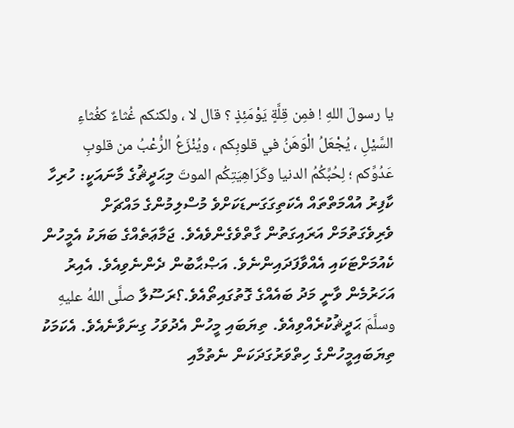يا رسولَ اللهِ ! فمِن قِلَّةٍ يَوْمَئِذٍ ؟ قال لا ، ولكنكم غُثاءٌ كغُثاءِ السَّيْلِ ، يُجْعَلُ الْوَهَنُ في قلوبِكم ، ويُنْزَعُ الرُّعْبُ من قلوبِ عَدُوِّكم ؛ لِحُبِّكُمُ الدنيا وكَرَاهِيَتِكُم الموتَ މިޙަދީޘުގެ މާނައަކީ: ހުރިހާ ކާފިރު އުއްމަތްތައް އެކަތިގަގަނޑަކަށްވެ މުސްލިމުންގެ މައްޗަށް ވެރިވެގަތުމަށް އަރައިގަތުން ގާތްވެގެންވެއެވެ. ޖަމާޢަތެއްގެ ބަޔަކު އެމީހުން ކެއުމަށްޓަކައި އެއްވާފަދައިންނެވެ. އަޞްޙާބުން ދެންނެވިއެވެ. އެއިރު އަހަރުމެން ވާނީ މަދު ބައެއްގެ ގޮތުގައިތޯއެވެ.؟ރަސޫލާ صلَّى اللهُ عليهِ وسلَّمَ ޙަދީޘުކުރެއްވިއެވެ. ތިޔަބައި މީހުން އެދުވަހު ގިނަވާނެއެވެ. އެކަމަކު ތިޔަބައިމީހުންގެ ހިތްވަރުގަދަކަން ނެތުމާއި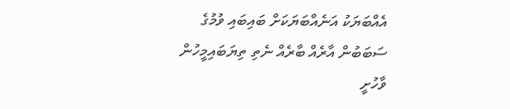އެއްބަޔަކު އަނެއްބަޔަކަށް ބައިބައި ވުމުގެ ސަބަބުން އާރެއް ބާރެއް ނެތި ތިޔަބައިމީހުން ވާހުށީ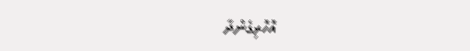އޮހޮރިގެންދާ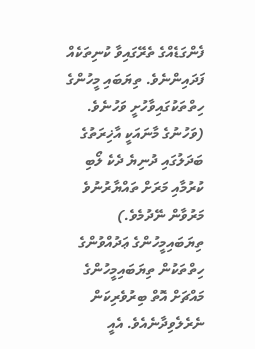ފެންގަޑެއްގެ ތެރޭގައިވާ ކުނިތަކެއް ފަދައިންނެވެ. ތިޔަބައި މީހުންގެ ހިތްތަކުގައިވާހުށީ ވަހުނެވެ. (ވަހުނުގެ މާނައަކީ އާޚިރަތުގެ ބަދަލުގައި ދުނިޔެ ދެކެ ލޯބި ކުރުމާއި މަރަށް ތައްޔާރުނުވެ މަރުވާން ނޭދުމެވެ.) ތިޔަބައިމީހުންގެ ޢަދުއްވުންގެ ހިތްތަކުން ތިޔަބައިމީހުންގެ މައްޗަށް އޮތް ބިރުވެރިކަން ނެރެލެވިދާނެއެވެ. އެއީ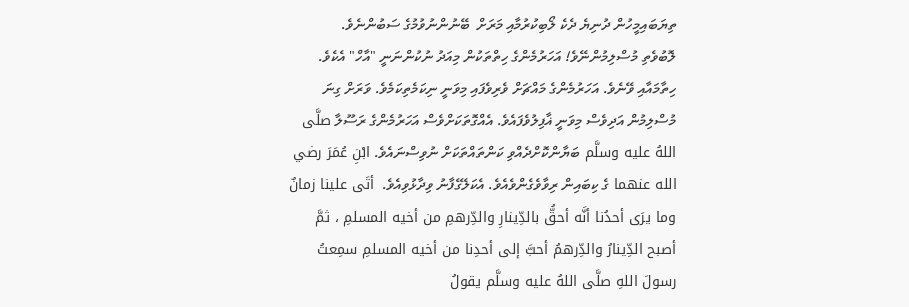ތިޔަބައިމީހުން ދުނިޔެ ދެކެ ލޯބިކުރުމާއި މަރަށް  ބޭނުންނުވުމުގެ ސަބުންނެވެ.
ލޮބުވެތި މުސްލިމުންނޭވެ! އަހަރުމެންގެ ހިތްތަކުން މިއަދު ނުކުންނަނީ "އާހް" އެކެވެ. ހިތާމައާއި ވޭނެވެ. އަހަރުމެންގެ މައްޗަށް ވެރިވެފައި މިވަނީ ނިކަމެތިކަމެވެ. ވަރަށް ގިނަ މުސްލިމުން އަދިވެސް މިވަނީ ޣާފިލުވެފައެވެ. އެއްގޮތަކަށްވެސް އަހަރުމެންގެ ރަސޫލާ صلَّى اللهُ عليه وسلَّم ބަޔާންކޮށްދެއްވި ކަންތައްތަކަށް ނުވިސްނައެވެ. ابْنِ عُمَرَ رضي الله عنهما ގެ ކިބައިން ރިވާވެގެންވެއެވެ. އެކަލޭގެފާނު ވިދާޅުވިއެވެ.  أتَى علينا زمانٌ وما يرَى أحدُنا أنَّه أحقُّ بالدِّينارِ والدِّرهمِ من أخيه المسلمِ ، ثمَّ أصبح الدِّينارُ والدِّرهمُ أحبَّ إلى أحدِنا من أخيه المسلمِ سمِعتُ رسولَ اللهِ صلَّى اللهُ عليه وسلَّم يقولُ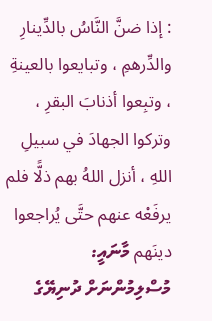: إذا ضنَّ النَّاسُ بالدِّينارِ والدِّرهمِ ، وتبايعوا بالعينةِ ، وتبِعوا أذنابَ البقرِ ، وتركوا الجهادَ في سبيلِ اللهِ ، أنزل اللهُ بهم ذلًّا فلم يرفَعْه عنهم حتَّى يُراجعوا دينَهم މާނައީ: މުސްލިމުންނަށް ދުނިޔޭގެ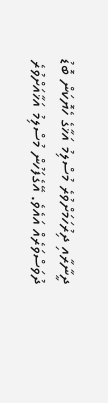ދީނާރާއި ދިރުހަމަށްވުރެ މުސްލިމު އަޚާގެ ހެޔޮކަން ބޮޑު ދުވަސްވަރެއް އައެވެ. އޭގެފަހުން މުސްލިމު އަޚާއަށްވުރެ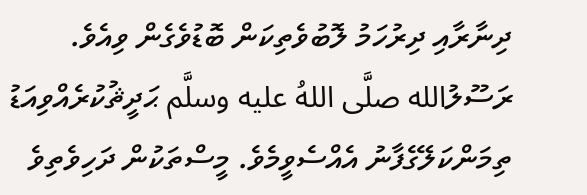ދިނާރާއި ދިރުހަމު ލޮބުވެތިކަން ބޮޑުވެގެން ވިއެވެ. ރަސޫލުالله صلَّى اللهُ عليه وسلَّم ޙަދީޘުކުރެއްވިއަޑު ތިމަންކަލޭގެފާނު އެއްސެވީމެވެ. މީސްތަކުން ދަހިވެތިވެ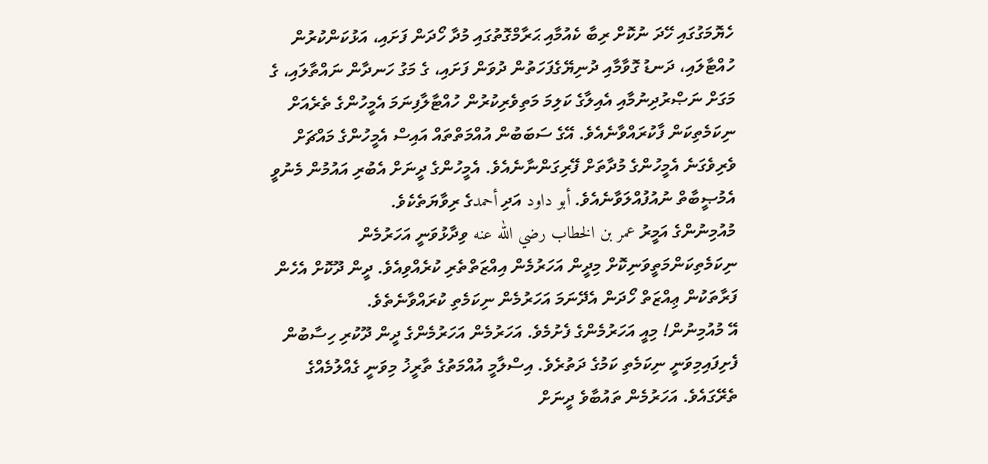ހެޔޮމަގުގައި ހޭދަ ނުކޮށް ރިބާ ކެއުމާއި ޙަރާމްގޮތުގައި މުދާ ހޯދަން ފަށައި، އަޅުކަންކުރުން ހުއްޓާލައި، ދަނޑު ގޮވާމާއި ދުނިޔޭގެފަހަތުން ދުވަން ފަށައި، ގެ މަގު ހަނދާން ނައްތާލައި، ގެ މަގަށް ނަޞްރުދިނުމާއި އެއިލާގެ ކަލިމަ މަތިވެރިކުރުން ހުއްޓާލާފިނަމަ އެމީހުންގެ ތެރެއަށް ނިކަމެތިކަން ފާކުރައްވާނެއެވެ. އޭގެ ސަބަބުން އުއްމަތްތައް އައިސް އެމީހުންގެ މައްޗަށް ވެރިވެގަނެ އެމީހުންގެ މުދާތަށް ފޭރިގަންނާނެއެވެ. އެމީހުންގެ ދީނަށް އެބުރި އައުމުން މެނުވީ އެމުޞީބާތް ނުއުފުއްލަވާނެއެވެ. أبو داود އަދި أحمدގެ ރިވާޔަތެކެވެ.
މުއުމިނުންގެ އަމީރު عمر بن الخطاب رضي الله عنه ވިދާޅުވަނީ އަހަރުމެން ނިކަމެތިކަންމަތީވަނިކޮށް މިދީން އަހަރުމެން އިއްޒަތްތެރި ކުރެއްވިއެވެ. ދީން ދޫކޮށް އެހެން ފަރާތަކުން ޢިއްޒަތް ހޯދަން އެދޭނަމަ އަހަރުމެން ނިކަމެތި ކުރައްވާނެތެވެ.
އޭ މުއުމިނުން! މިއީ އަހަރުމެންގެ ފެށުމެވެ. އަހަރުމެން އަހަރުމެންގެ ދީން ދޫކުރި ހިސާބުން ފެށިފައިމިވަނީ ނިކަމެތި ކަމުގެ ދަތުރެވެ. އިސްލާމީ އުއްމަތުގެ ތާރީޚު މިވަނީ ގެއްލުމެއްގެ ތެރޭގައެވެ. އަހަރުމެން ތައުބާވެ ދީނަށް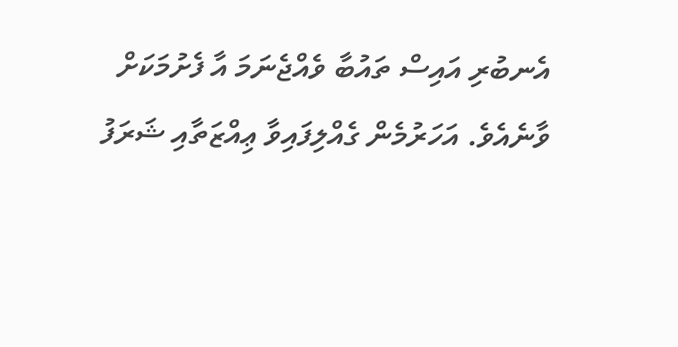އެނބުރި އައިސް ތައުބާ ވެއްޖެނަމަ އާ ފެށުމަކަށް ވާނެއެވެ. އަހަރުމެން ގެއްލިފައިވާ ޢިއްޒަތާއި ޝަރަފު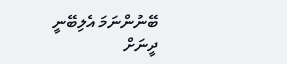ބޭނުންނަމަ އެލިބޭނީ ދީނަށް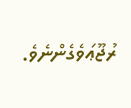ރުޖޫޢަވެގެންނެވެ.